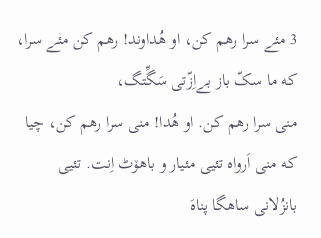3 مئے سرا رهم کن، او هُداوند! رهم کن مئے سرا، که ما سکّ باز بےاِزّتی سَگِّتگ،
منی سرا رهم کن. او هُدا! منی سرا رهم کن، چیا که منی اَرواه تئیی مئیار و باهۆٹ اِنت. تئیی بانزُلانی ساهگا پناهَ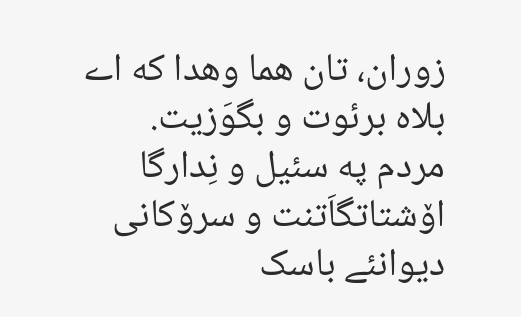زوران، تان هما وهدا که اے بلاه برئوت و بگوَزیت.
مردم په سئیل و نِدارگا اۆشتاتگاَتنت و سرۆکانی دیوانئے باسک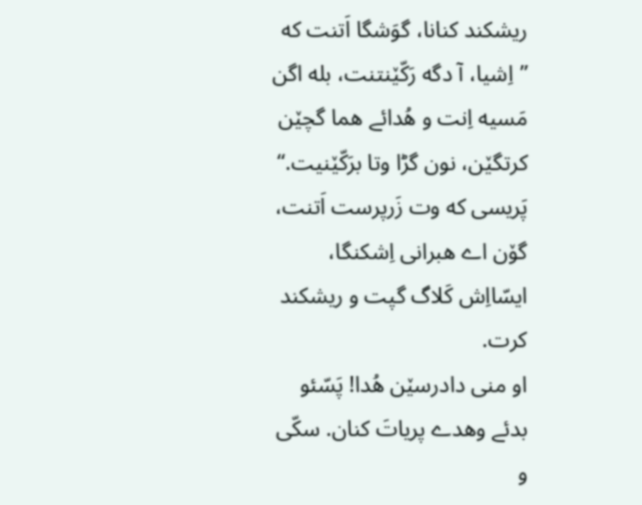ریشکند کنانا، گوَشگا اَتنت که ”اِشیا، آ دگه رَکّێنتنت، بله اگن مَسیه اِنت و هُدائے هما گچێن کرتگێن، نون گڑا وتا برَکّێنیت.“
پَریسی که وت زَرپرست اَتنت، گۆن اے هبرانی اِشکنگا، ایسّااِش کَلاگ گپت و ریشکند کرت.
او منی دادرسێن هُدا! پَسّئو بدئے وهدے پریاتَ کنان. سکّی و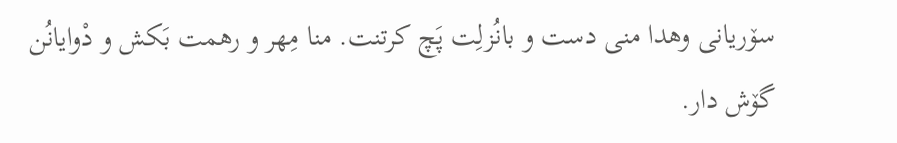سۆریانی وهدا منی دست و بانُزلِت پَچ کرتنت. منا مِهر و رهمت بَکش و دْوایانُن گۆش دار.